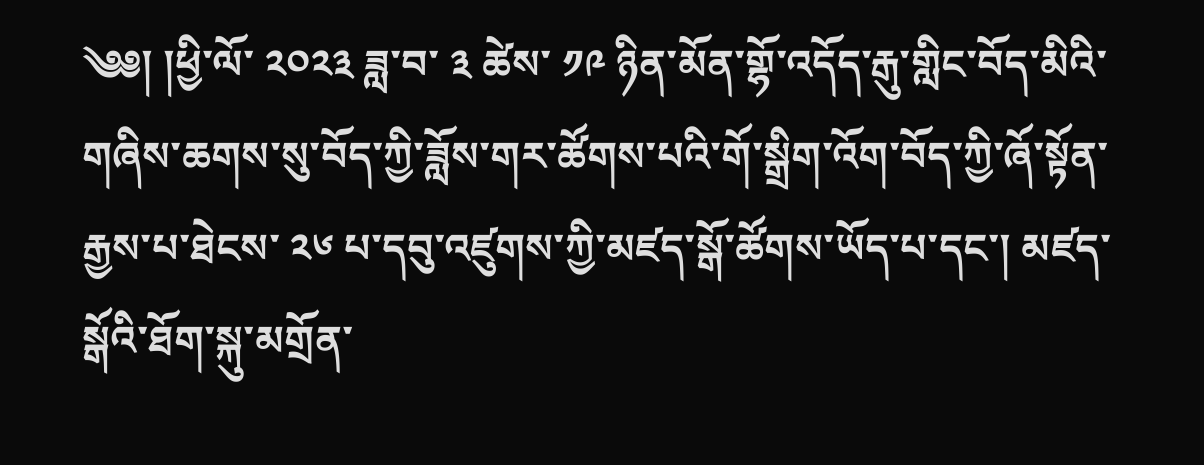༄༅། །ཕྱི་ལོ་ ༢༠༢༣ ཟླ་བ་ ༣ ཚེས་ ༡༩ ཉིན་མོན་གྷོ་འདོད་རྒུ་གླིང་བོད་མིའི་གཞིས་ཆགས་སུ་བོད་ཀྱི་ཟློས་གར་ཚོགས་པའི་གོ་སྒྲིག་འོག་བོད་ཀྱི་ཞོ་སྟོན་རྒྱས་པ་ཐེངས་ ༢༦ པ་དབུ་འཛུགས་ཀྱི་མཛད་སྒོ་ཚོགས་ཡོད་པ་དང་། མཛད་སྒོའི་ཐོག་སྐུ་མགྲོན་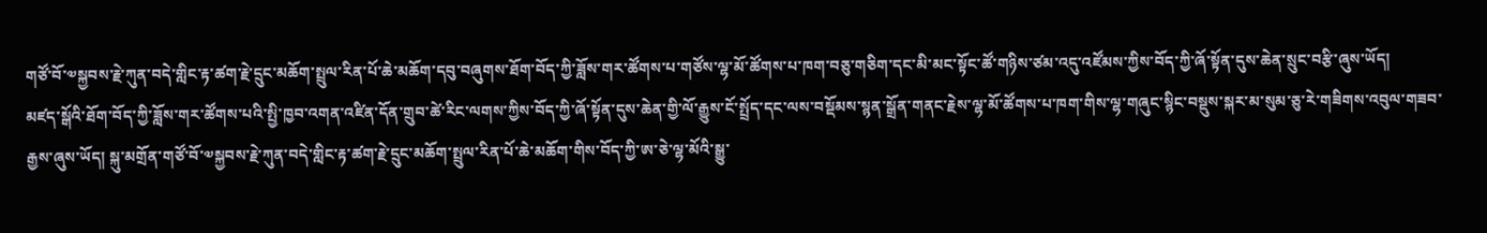གཙོ་བོ་༧སྐྱབས་རྗེ་ཀུན་བདེ་གླིང་རྟ་ཚག་རྗེ་དྲུང་མཆོག་སྤྲུལ་རིན་པོ་ཆེ་མཆོག་དབུ་བཞུགས་ཐོག་བོད་ཀྱི་ཟློས་གར་ཚོགས་པ་གཙོས་ལྷ་མོ་ཚོགས་པ་ཁག་བཅུ་གཅིག་དང་མི་མང་སྟོང་ཚོ་གཉིས་ཙམ་འདུ་འཛོམས་ཀྱིས་བོད་ཀྱི་ཞོ་སྟོན་དུས་ཆེན་སྲུང་བརྩི་ཞུས་ཡོད།
མཛད་སྒོའི་ཐོག་བོད་ཀྱི་ཟློས་གར་ཚོགས་པའི་སྤྱི་ཁྱབ་འགན་འཛིན་དོན་གྲུབ་ཚེ་རིང་ལགས་ཀྱིས་བོད་ཀྱི་ཞོ་སྟོན་དུས་ཆེན་གྱི་ལོ་རྒྱུས་ངོ་སྤྲོད་དང་ལས་བསྡོམས་སྙན་སྒྲོན་གནང་རྗེས་ལྷ་མོ་ཚོགས་པ་ཁག་གིས་ལྷ་གཞུང་སྙིང་བསྡུས་སྐར་མ་སུམ་ཅུ་རེ་གཟིགས་འབུལ་གཟབ་རྒྱས་ཞུས་ཡོད། སྐུ་མགྲོན་གཙོ་བོ་༧སྐྱབས་རྗེ་ཀུན་བདེ་གླིང་རྟ་ཚག་རྗེ་དྲུང་མཆོག་སྤྲུལ་རིན་པོ་ཆེ་མཆོག་གིས་བོད་ཀྱི་ཨ་ཅེ་ལྷ་མོའི་སྒྱུ་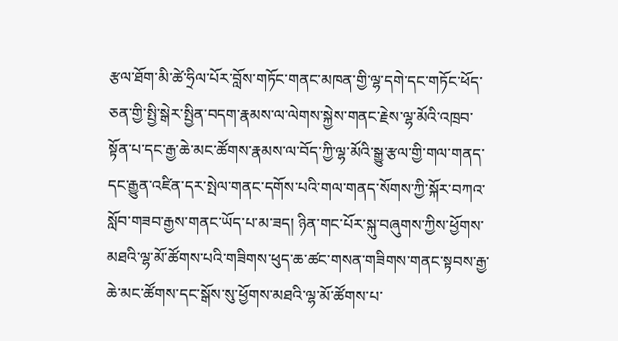རྩལ་ཐོག་མི་ཚེ་ཧྲིལ་པོར་བློས་གཏོང་གནང་མཁན་གྱི་ལྷ་དགེ་དང་གཏོང་ཕོད་ཅན་གྱི་སྤྱི་སྒེར་སྤྱིན་བདག་རྣམས་ལ་ལེགས་སྐྱེས་གནང་རྗེས་ལྷ་མོའི་འཁྲབ་སྟོན་པ་དང་རྒྱ་ཆེ་མང་ཚོགས་རྣམས་ལ་བོད་ཀྱི་ལྷ་མོའི་སྒྱུ་རྩལ་གྱི་གལ་གནད་དང་རྒྱུན་འཛིན་དར་སྤེལ་གནང་དགོས་པའི་གལ་གནད་སོགས་ཀྱི་སྐོར་བཀའ་སློབ་གཟབ་རྒྱས་གནང་ཡོད་པ་མ་ཟད། ཉིན་གང་པོར་སྐུ་བཞུགས་ཀྱིས་ཕྱོགས་མཐའི་ལྷ་མོ་ཚོགས་པའི་གཟིགས་ཕུད་ཆ་ཚང་གསན་གཟིགས་གནང་སྟབས་རྒྱ་ཆེ་མང་ཚོགས་དང་སྒོས་སུ་ཕྱོགས་མཐའི་ལྷ་མོ་ཚོགས་པ་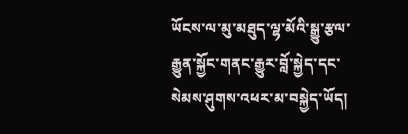ཡོངས་ལ་མུ་མཐུད་ལྷ་མོའི་སྒྱུ་རྩལ་རྒྱུན་སྐྱོང་གནང་རྒྱུར་བློ་སྐྱེད་དང་སེམས་ཤུགས་འཕར་མ་བསྐྱེད་ཡོད།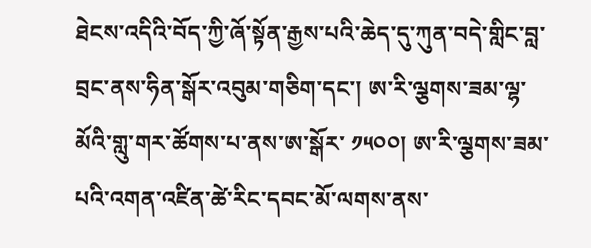ཐེངས་འདིའི་བོད་ཀྱི་ཞོ་སྟོན་རྒྱས་པའི་ཆེད་དུ་ཀུན་བདེ་གླིང་བླ་བྲང་ནས་ཧིན་སྒོར་འབུམ་གཅིག་དང་། ཨ་རི་ལྕགས་ཟམ་ལྷ་མོའི་གླུ་གར་ཚོགས་པ་ནས་ཨ་སྒོར་ ༡༥༠༠། ཨ་རི་ལྕགས་ཟམ་པའི་འགན་འཛིན་ཚེ་རིང་དབང་མོ་ལགས་ནས་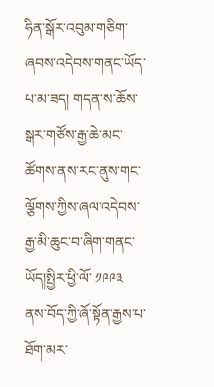ཧིན་སྒོར་འབུམ་གཅིག་ཞབས་འདེབས་གནང་ཡོད་པ་མ་ཟད། གདན་ས་ཆོས་སྒར་གཙོས་རྒྱ་ཆེ་མང་ཚོགས་ནས་རང་ནུས་གང་ལྕོགས་ཀྱིས་ཞལ་འདེབས་རྒྱ་མི་ཆུང་བ་ཞིག་གནང་ཡོད།སྤྱིར་ཕྱི་ལོ་ ༡༩༩༣ ནས་བོད་ཀྱི་ཞོ་སྟོན་རྒྱས་པ་ཐོག་མར་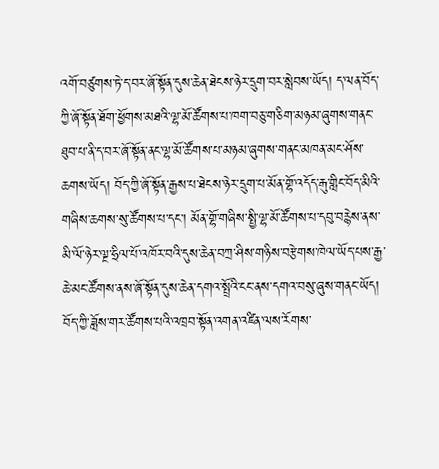འགོ་བཙུགས་ཏེ་ད་བར་ཞོ་སྟོན་དུས་ཆེན་ཐེངས་ཉེར་དྲུག་བར་སླེབས་ཡོད། ད་ལན་བོད་ཀྱི་ཞོ་སྟོན་ཐོག་ཕྱོགས་མཐའི་ལྷ་མོ་ཚོགས་པ་ཁག་བཅུ་གཅིག་མཉམ་ཞུགས་གནང་ཐུབ་པ་ནི་ད་བར་ཞོ་སྟོན་ནང་ལྷ་མོ་ཚོགས་པ་མཉམ་ཞུགས་གནང་མཁན་མང་ཤོས་ཆགས་ཡོད། བོད་ཀྱི་ཞོ་སྟོན་རྒྱས་པ་ཐེངས་ཉེར་དྲུག་པ་མོན་གྷོ་འདོད་རྒུ་གླིང་བོད་མིའི་གཞིས་ཆགས་སུ་ཚོགས་པ་དང་། མོན་གྷོ་གཞིས་སྤྱི་ལྷ་མོ་ཚོགས་པ་དབུ་བརྙེས་ནས་མི་ལོ་ཉེར་ལྔ་ཧྲིལ་པོ་འཁོར་བའི་དུས་ཆེན་བཀྲ་ཤིས་གཉིས་བརྩེགས་ཁེལ་ཡོད་པས་རྒྱ་ཆེ་མང་ཚོགས་ནས་ཞོ་སྟོན་དུས་ཆེན་དགའ་སྤྲོའི་ངང་ནས་དགའ་བསུ་ཞུས་གནང་ཡོད། བོད་ཀྱི་ཟློས་གར་ཚོགས་པའི་འཁྲབ་སྟོན་འགན་འཛིན་ལས་རོགས་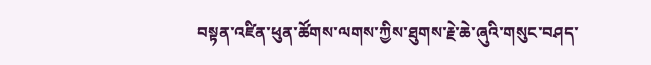བསྟན་འཛིན་ཕུན་ཚོགས་ལགས་ཀྱིས་ཐུགས་རྗེ་ཆེ་ཞུའི་གསུང་བཤད་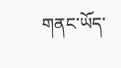གནང་ཡོད་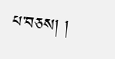པ་བཅས། །